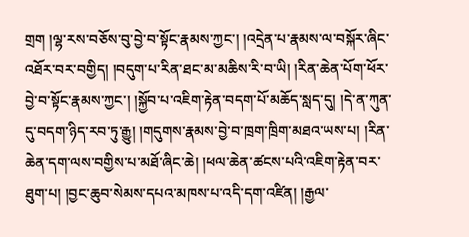གྲག །ལྷ་རས་བཅོས་བུ་བྱེ་བ་སྟོང་རྣམས་ཀྱང་། །འདྲེན་པ་རྣམས་ལ་བསྐོར་ཞིང་འཐོར་བར་བགྱིད། །བདུག་པ་རིན་ཐང་མ་མཆིས་རི་བ་ཡི། །རིན་ཆེན་པོག་ཕོར་བྱེ་བ་སྟོང་རྣམས་ཀྱང་། །སྐྱོབ་པ་འཇིག་རྟེན་བདག་པོ་མཆོད་སླད་དུ། །དེ་ན་ཀུན་དུ་བདག་ཉིད་རབ་ཏུ་རྒྱུ། །གདུགས་རྣམས་བྱེ་བ་ཁྲག་ཁྲིག་མཐའ་ཡས་པ། །རིན་ཆེན་དག་ལས་བགྱིས་པ་མཐོ་ཞིང་ཆེ། །ཕལ་ཆེན་ཚངས་པའི་འཇིག་རྟེན་བར་ཐུག་པ། །བྱང་ཆུབ་སེམས་དཔའ་མཁས་པ་འདི་དག་འཛིན། །རྒྱལ་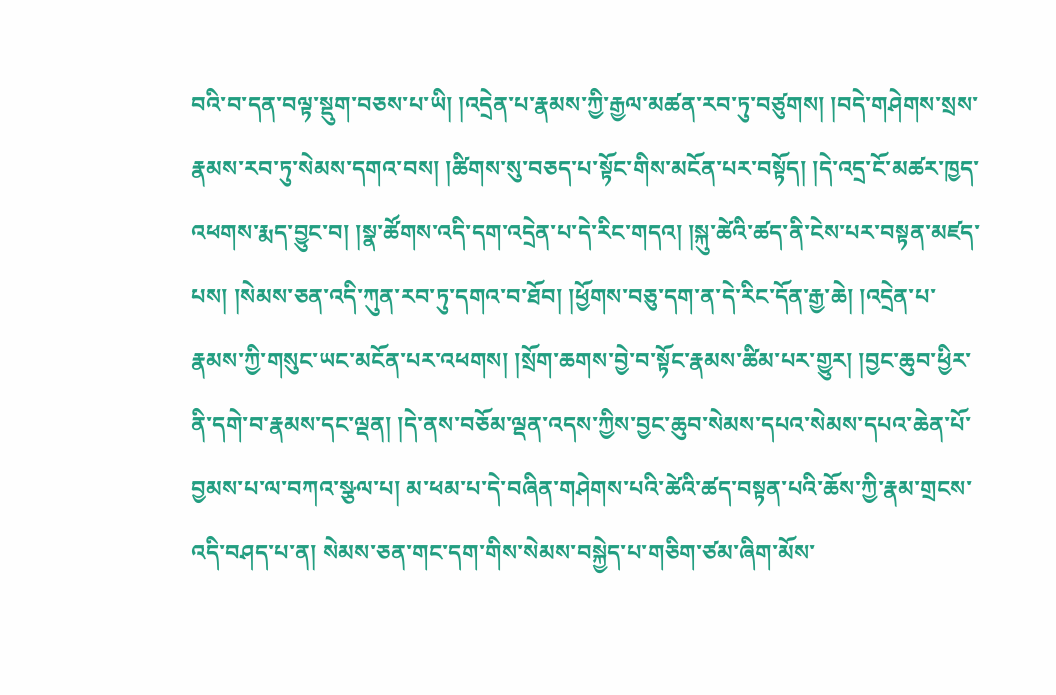བའི་བ་དན་བལྟ་སྡུག་བཅས་པ་ཡི། །འདྲེན་པ་རྣམས་ཀྱི་རྒྱལ་མཚན་རབ་ཏུ་བཙུགས། །བདེ་གཤེགས་སྲས་རྣམས་རབ་ཏུ་སེམས་དགའ་བས། །ཚིགས་སུ་བཅད་པ་སྟོང་གིས་མངོན་པར་བསྟོད། །དེ་འདྲ་ངོ་མཚར་ཁྱད་འཕགས་རྨད་བྱུང་བ། །སྣ་ཚོགས་འདི་དག་འདྲེན་པ་དེ་རིང་གདའ། །སྐུ་ཚེའི་ཚད་ནི་ངེས་པར་བསྟན་མཛད་པས། །སེམས་ཅན་འདི་ཀུན་རབ་ཏུ་དགའ་བ་ཐོབ། །ཕྱོགས་བཅུ་དག་ན་དེ་རིང་དོན་རྒྱ་ཆེ། །འདྲེན་པ་རྣམས་ཀྱི་གསུང་ཡང་མངོན་པར་འཕགས། །སྲོག་ཆགས་བྱེ་བ་སྟོང་རྣམས་ཚིམ་པར་གྱུར། །བྱང་ཆུབ་ཕྱིར་ནི་དགེ་བ་རྣམས་དང་ལྡན། །དེ་ནས་བཅོམ་ལྡན་འདས་ཀྱིས་བྱང་ཆུབ་སེམས་དཔའ་སེམས་དཔའ་ཆེན་པོ་བྱམས་པ་ལ་བཀའ་སྩལ་པ། མ་ཕམ་པ་དེ་བཞིན་གཤེགས་པའི་ཚེའི་ཚད་བསྟན་པའི་ཆོས་ཀྱི་རྣམ་གྲངས་འདི་བཤད་པ་ན། སེམས་ཅན་གང་དག་གིས་སེམས་བསྐྱེད་པ་གཅིག་ཙམ་ཞིག་མོས་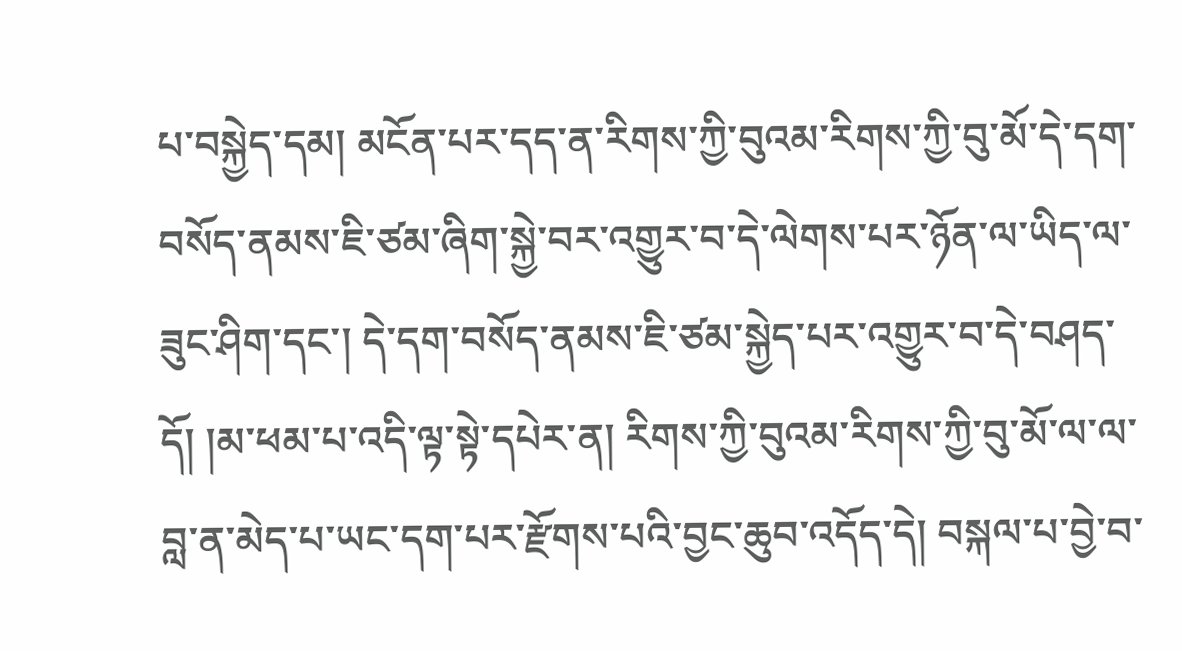པ་བསྐྱེད་དམ། མངོན་པར་དད་ན་རིགས་ཀྱི་བུའམ་རིགས་ཀྱི་བུ་མོ་དེ་དག་བསོད་ནམས་ཇི་ཙམ་ཞིག་སྐྱེ་བར་འགྱུར་བ་དེ་ལེགས་པར་ཉོན་ལ་ཡིད་ལ་ཟུང་ཤིག་དང་། དེ་དག་བསོད་ནམས་ཇི་ཙམ་སྐྱེད་པར་འགྱུར་བ་དེ་བཤད་དོ། །མ་ཕམ་པ་འདི་ལྟ་སྟེ་དཔེར་ན། རིགས་ཀྱི་བུའམ་རིགས་ཀྱི་བུ་མོ་ལ་ལ་བླ་ན་མེད་པ་ཡང་དག་པར་རྫོགས་པའི་བྱང་ཆུབ་འདོད་དེ། བསྐལ་པ་བྱེ་བ་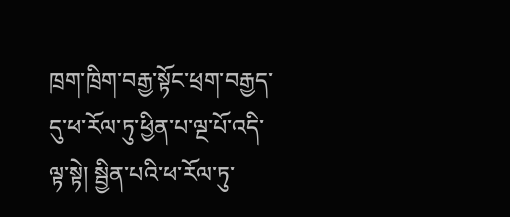ཁྲག་ཁྲིག་བརྒྱ་སྟོང་ཕྲག་བརྒྱད་དུ་ཕ་རོལ་ཏུ་ཕྱིན་པ་ལྔ་པོ་འདི་ལྟ་སྟེ། སྦྱིན་པའི་ཕ་རོལ་ཏུ་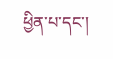ཕྱིན་པ་དང་།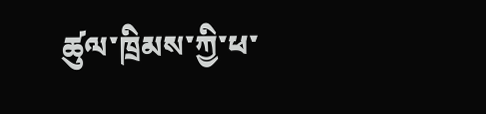ཚུལ་ཁྲིམས་ཀྱི་ཕ་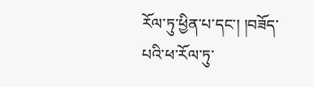རོལ་ཏུ་ཕྱིན་པ་དང་། །བཟོད་པའི་ཕ་རོལ་ཏུ་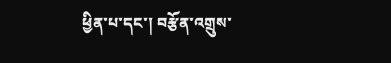ཕྱིན་པ་དང་། བརྩོན་འགྲུས་